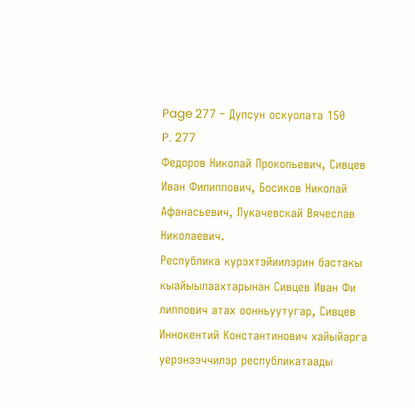Page 277 - Дупсун оскуолата 150
P. 277
Федоров Николай Прокопьевич, Сивцев Иван Филиппович, Босиков Николай
Афанасьевич, Лукачевскай Вячеслав Николаевич.
Республика курэхтэйиилэрин бастакы кыайыылаахтарынан Сивцев Иван Фи
липпович атах оонньуутугар, Сивцев Иннокентий Константинович хайыйарга
уерэнээччилэр республикатаады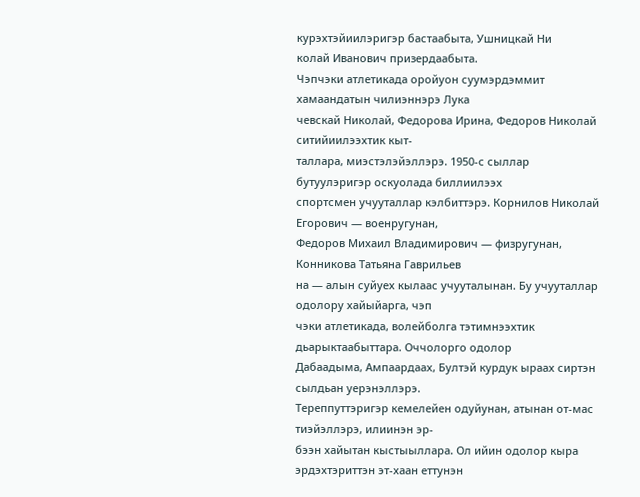курэхтэйиилэригэр бастаабыта, Ушницкай Ни
колай Иванович призердаабыта.
Чэпчэки атлетикада оройуон суумэрдэммит хамаандатын чилиэннэрэ Лука
чевскай Николай, Федорова Ирина, Федоров Николай ситийиилээхтик кыт-
таллара, миэстэлэйэллэрэ. 1950-с сыллар бутуулэригэр оскуолада биллиилээх
спортсмен учууталлар кэлбиттэрэ. Корнилов Николай Егорович — военругунан,
Федоров Михаил Владимирович — физругунан, Конникова Татьяна Гаврильев
на — алын суйуех кылаас учууталынан. Бу учууталлар одолору хайыйарга, чэп
чэки атлетикада, волейболга тэтимнээхтик дьарыктаабыттара. Оччолорго одолор
Дабаадыма, Ампаардаах, Бултэй курдук ыраах сиртэн сылдьан уерэнэллэрэ.
Тереппуттэригэр кемелейен одуйунан, атынан от-мас тиэйэллэрэ, илиинэн эр-
бээн хайытан кыстыыллара. Ол ийин одолор кыра эрдэхтэриттэн эт-хаан еттунэн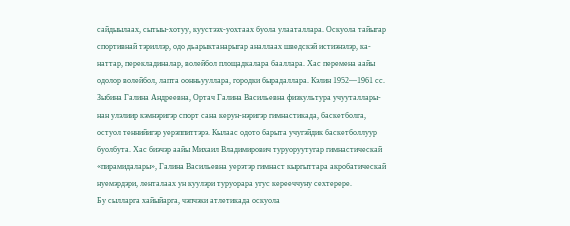сайдыылаах, сытыы-хотуу, куустээх-уохтаах буола улааталлара. Оскуола тайыгар
спортивнай тэриллэр, одо дьарыктанарыгар аналлаах шведскэй истиэнэлэр, ка-
наттар, перекладиналар, волейбол площадкалара бааллара. Хас перемена аайы
одолор волейбол, лапта оонньууллара, городки бырадаллара. Кэлин 1952—1961 сс.
Зыбина Галина Андреевна, Ортач Галина Васильевна физкультура учууталлары-
нан улэлиир кэмнэригэр спорт сана керун-нэригэр гимнастикада, баскетболга,
остуол теннийигэр уерэппиттэрэ. Кылаас одото барыта учугэйдик баскетболлуур
буолбута. Хас биэчэр аайы Михаил Владимирович туруоруутугар гимнастическай
«пирамидалары», Галина Васильевна уерэтэр гимнаст кыргыттара акробатическай
нуемэрдэри, ленталаах ун куулэри туруорара угус керееччуну сехтерере.
Бу сылларга хайыйарга, чэпчэки атлетикада оскуола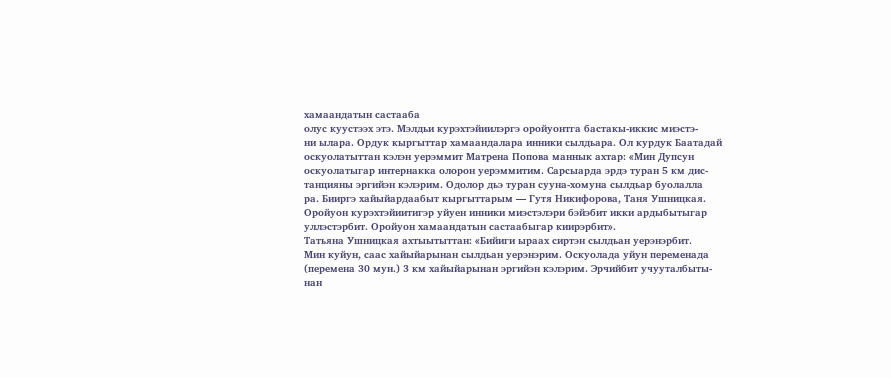хамаандатын састааба
олус куустээх этэ. Мэлдьи курэхтэйиилэргэ оройуонтга бастакы-иккис миэстэ-
ни ылара. Ордук кыргыттар хамаандалара инники сылдьара. Ол курдук Баатадай
оскуолатыттан кэлэн уерэммит Матрена Попова маннык ахтар: «Мин Дупсун
оскуолатыгар интернакка олорон уерэммитим. Сарсыарда эрдэ туран 5 км дис-
танцияны эргийэн кэлэрим. Одолор дьэ туран сууна-хомуна сылдьар буолалла
ра. Бииргэ хайыйардаабыт кыргыттарым — Гутя Никифорова, Таня Ушницкая.
Оройуон курэхтэйиитигэр уйуен инники миэстэлэри бэйэбит икки ардыбытыгар
уллэстэрбит. Оройуон хамаандатын састаабыгар киирэрбит».
Татьяна Ушницкая ахтыытыттан: «Бийиги ыраах сиртэн сылдьан уерэнэрбит.
Мин куйун, саас хайыйарынан сылдьан уерэнэрим. Оскуолада уйун переменада
(перемена 30 мун.) 3 км хайыйарынан эргийэн кэлэрим. Эрчийбит учууталбыты-
нан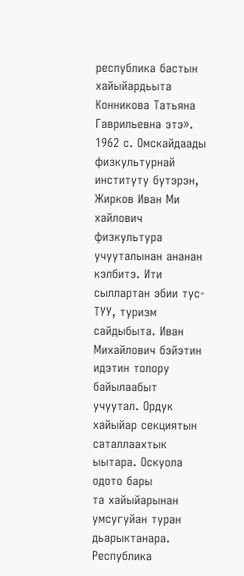республика бастын хайыйардьыта Конникова Татьяна Гаврильевна этэ».
1962 с. Омскайдаады физкультурнай институту бутэрэн, Жирков Иван Ми
хайлович физкультура учууталынан ананан кэлбитэ. Ити сыллартан эбии тус-
ТУУ, туризм сайдыбыта. Иван Михайлович бэйэтин идэтин толору байылаабыт
учуутал. Ордук хайыйар секциятын саталлаахтык ыытара. Оскуола одото бары
та хайыйарынан умсугуйан туран дьарыктанара. Республика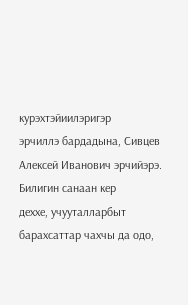курэхтэйиилэригэр
эрчиллэ бардадына, Сивцев Алексей Иванович эрчийэрэ. Билигин санаан кер
деххе, учууталларбыт барахсаттар чахчы да одо,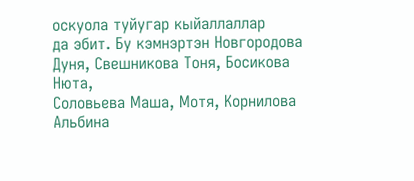оскуола туйугар кыйаллаллар
да эбит. Бу кэмнэртэн Новгородова Дуня, Свешникова Тоня, Босикова Нюта,
Соловьева Маша, Мотя, Корнилова Альбина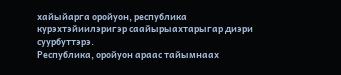хайыйарга оройуон, республика
курэхтэйиилэригэр саайырыахтарыгар диэри суурбуттэрэ.
Республика, оройуон араас тайымнаах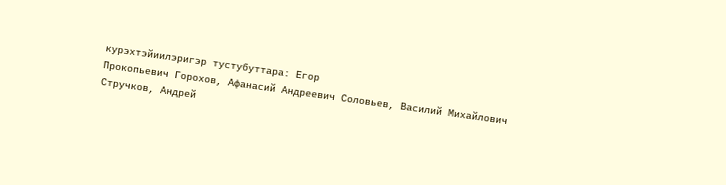курэхтэйиилэригэр тустубуттара: Егор
Прокопьевич Горохов, Афанасий Андреевич Соловьев, Василий Михайлович
Стручков, Андрей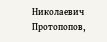Николаевич Протопопов,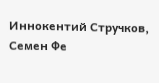Иннокентий Стручков, Семен Фе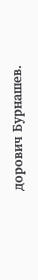дорович Бурнашев.